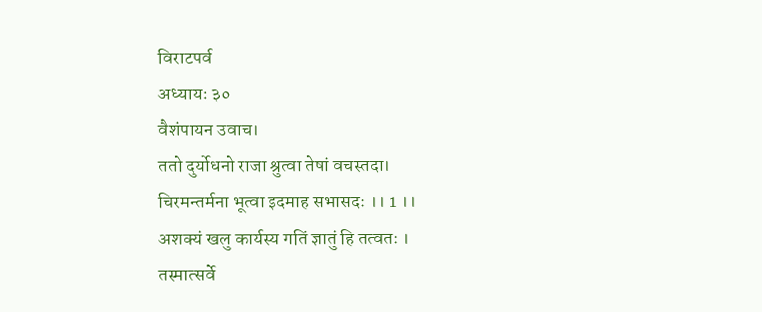विराटपर्व
अध्यायः ३०
वैशंपायन उवाच।
ततो दुर्योधनो राजा श्रुत्वा तेषां वचस्तदा।
चिरमन्तर्मना भूत्वा इदमाह सभासदः ।। 1 ।।
अशक्यं खलु कार्यस्य गतिं ज्ञातुं हि तत्वतः ।
तस्मात्सर्वे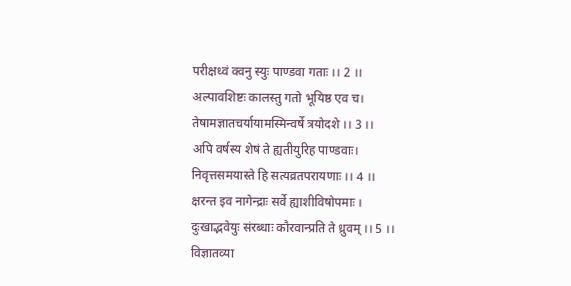परीक्षध्वं क्वनु स्युः पाण्डवा गताः ।। 2 ।।
अल्पावशिष्टः कालस्तु गतो भूयिष्ठ एव च।
तेषामज्ञातचर्यायामस्मिन्वर्षे त्रयोदशे ।। 3 ।।
अपि वर्षस्य शेषं ते ह्यतीयुरिह पाण्डवाः।
निवृत्तसमयास्ते हि सत्यव्रतपरायणाः ।। 4 ।।
क्षरन्त इव नागेन्द्राः सर्वे ह्याशीविषोपमाः ।
दुःखाद्भवेयुः संरब्धाः कौरवान्प्रति ते ध्रुवम् ।। 5 ।।
विज्ञातव्या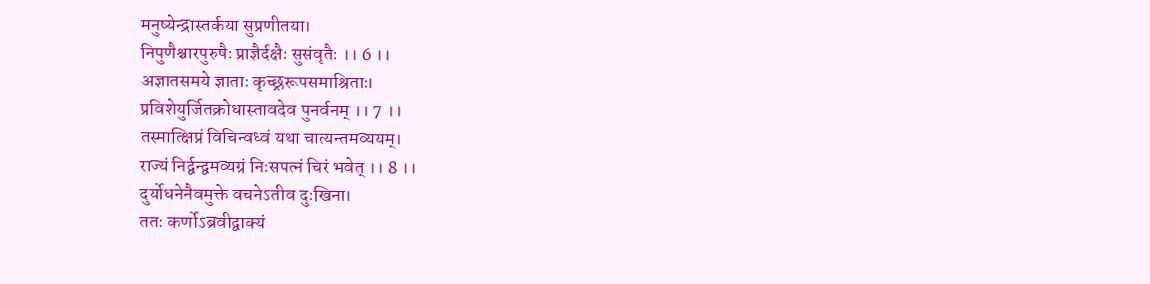मनुष्येन्द्रास्तर्कया सुप्रणीतया।
निपुणैश्चारपुरुषैः प्राज्ञैर्दक्षैः सुसंवृतैः ।। 6 ।।
अज्ञातसमये ज्ञाताः कृच्छ्ररूपसमाश्रिताः।
प्रविशेयुर्जितक्रोधास्तावदेव पुनर्वनम् ।। 7 ।।
तस्मात्क्षिप्रं विचिन्वध्वं यथा चात्यन्तमव्ययम्।
राज्यं निर्द्वन्द्वमव्यग्रं निःसपत्नं चिरं भवेत् ।। 8 ।।
दुर्योधनेनैवमुक्ते वचनेऽतीव दुःखिना।
ततः कर्णोऽब्रवीद्वाक्यं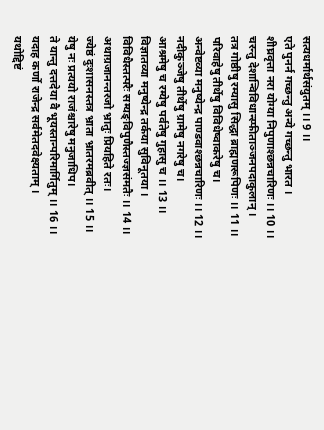सत्यधर्मार्थसंयुतम् ।। 9 ।।
एते पुनर्न गच्छन्तु अन्ये गच्छन्तु भारत ।
शीघ्रवृत्ता नरा योग्या निपुणाश्छन्नचारिणः ।। 10 ।।
चरन्तु देशान्विविधान्स्फीताञ्जनपदाकुलान् ।
तत्र गोष्ठीषु रम्यासु सिद्धा ब्राह्मणरूपिणः ।। 11 ।।
परिवाहेषु तीर्थेषु विविधेष्वाकरेषु च।
अन्वेष्टव्या मनुष्येन्द्र पाण्डवाश्छन्नचारिणः ।। 12 ।।
नदीकुञ्जेषु तीर्थेषु ग्रामेषु नगरेषु च।
आश्रमेषु च रम्येषु पर्वतेषु गुहासु च ।। 13 ।।
विज्ञातव्या मनुष्येन्द्र तर्कया सुविनूतया ।
विविधैस्तत्परैः सम्यङ्विपुणैस्तज्ज्ञसंमतैः ।। 14 ।।
अथाग्रजानन्तरजो भ्रातुः प्रियहिते रतः।
ज्येष्ठं दुःशासनस्तत्र भ्राता भ्रातरमब्रवीत् ।। 15 ।।
येषु नः प्रत्ययो राजंश्चारेषु मनुजाधिप।
ते यान्तु दत्तदेया वै भूयस्तान्परिमार्गितुम् ।। 16 ।।
यदाह कर्णो राजेन्द्र सर्वमेतदवेक्ष्यताम् ।
यथोद्दिष्टं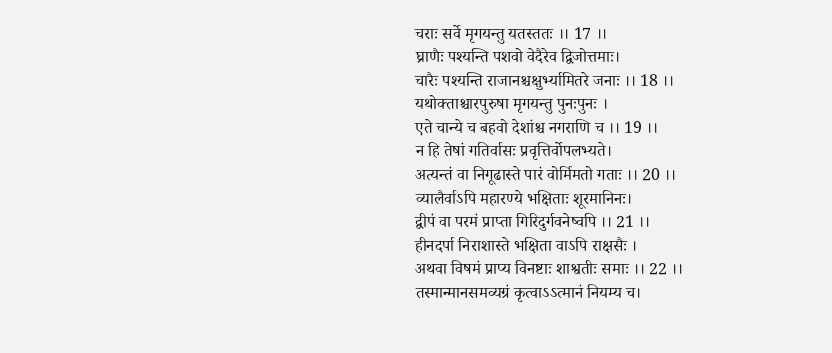चराः सर्वे मृगयन्तु यतस्ततः ।। 17 ।।
घ्राणैः पश्यन्ति पशवो वेदैरेव द्विजोत्तमाः।
चारैः पश्यन्ति राजानश्चक्षुर्भ्यामितरे जनाः ।। 18 ।।
यथोक्ताश्चारपुरुषा मृगयन्तु पुनःपुनः ।
एते चान्ये च बहवो देशांश्च नगराणि च ।। 19 ।।
न हि तेषां गतिर्वासः प्रवृत्तिर्वोपलभ्यते।
अत्यन्तं वा निगूढास्ते पारं वोर्मिमतो गताः ।। 20 ।।
व्यालैर्वाऽपि महारण्ये भक्षिताः शूरमानिनः।
द्वीपं वा परमं प्राप्ता गिरिदुर्गवनेष्वपि ।। 21 ।।
हीनदर्पा निराशास्ते भक्षिता वाऽपि राक्षसैः ।
अथवा विषमं प्राप्य विनष्टाः शाश्वतीः समाः ।। 22 ।।
तस्मान्मानसमव्यग्रं कृत्वाऽऽत्मानं नियम्य च।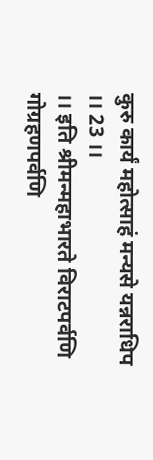कुरु कार्यं महोत्साहं मन्यसे यन्नराधिप ।। 23 ।।
।। इति श्रीमन्महाभारते विराटपर्वणि
गोग्रहणपर्वणि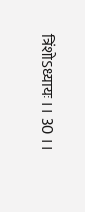त्रिंशोऽध्यायः ।। 30 ।।